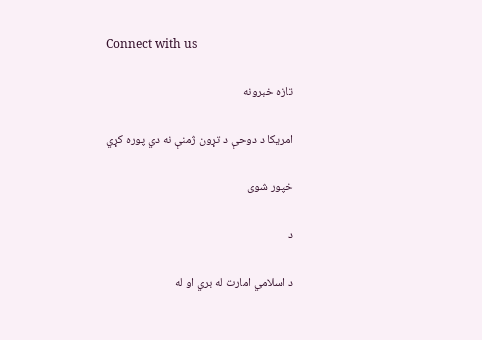Connect with us

تازه خبرونه

امریکا د دوحې د تړون ژمنې نه دي پوره کړي

خپور شوی

د

د اسلامي امارت له بري او له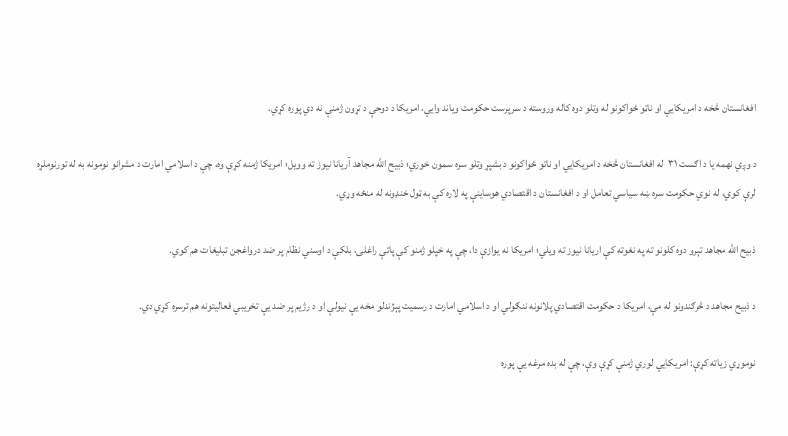افغانستان څخه د امریکايي او ناټو ځواکونو له وتلو دوه کاله وروسته د سرپرست حکومت ویاند وايي، امریکا د دوحې د تړون ژمنې نه دي پوره کړي.

د وږي نهمه یا د اګست ۳۱  له افغانستان څخه د امریکايي او ناتو ځواکونو د بشپړ وتلو سره سمون خوري؛ ذبیح الله مجاهد آریانا نیوز ته وویل؛ امریکا ژمنه کړې وه، چې د اسلامي امارت د مشرانو نومونه به له تورنوملړه لرې کوي، له نوي حکومت سره ښه سیاسي تعامل او د افغانستان د اقتصادي هوساینې په لاره کې به ټول خنډونه له منځه وړي.

ذبیح الله مجاهد تېرو دوه کلونو ته په نغوته کې اریانا نیوز ته ویلي؛ امریکا نه یوازې دا، چې په خپلو ژمنو کې پاتې راغلی، بلکې د اوسني نظام پر ضد درواغجن تبلیغات هم کوي.

د ذبیح مجاهد د څرګندونو له مې، امریکا د حکومت اقتصادي پلانونه ننګولي او د اسلامي امارت د رسمیت پېژندلو مخه یې نیولې او د رژیم پر ضد یې تخریبي فعالیتونه هم ترسره کړي دي.

نوموړي زیاته کړې: امریکايي لوري ژمنې کړې وې، چې له بده مرغه یې پوره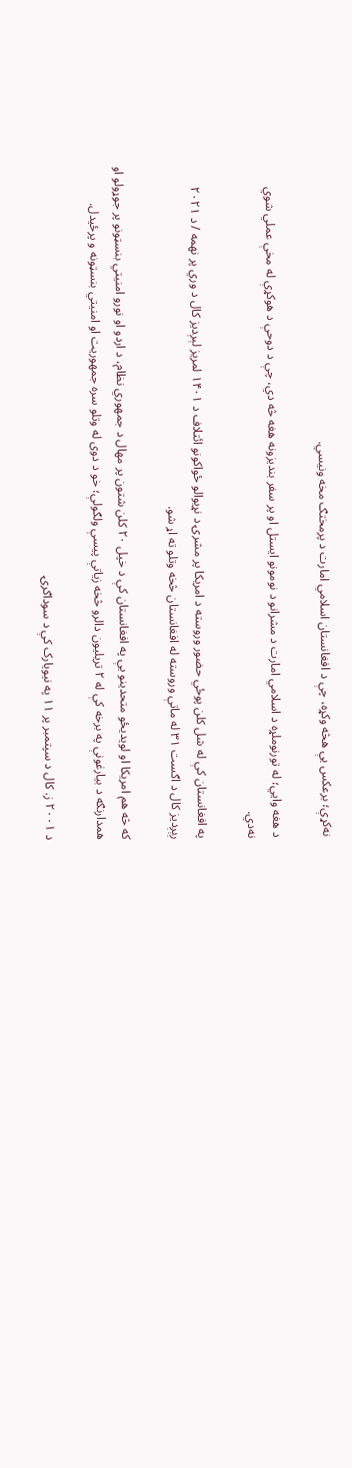نه‌کړې؛ برعکس یې هڅه وکړه، چې د افغانستان اسلامي امارت د پرمختګ مخه ونیسي.

د هغه وایي؛ له تورنوملړه د اسلامي امارت د مشرانو د نومونو ایستل او پر سفر بندیزونه هغه څه دي، چې د دوحې د هوکړې له مخې عملي شوي نه‌دي‌.

په افغانستان کې له شل کلن پوځي حضور وروسته د امریکا پر مشرۍ د نړیوالو ځواکونو ائتلاف د ۱۴۰۱ لمریز لېږدیز کال د وري پر نهمه / د ۲۰۲۱ ږېږدیز کال د اګست ۳۱ له ماتې وروسته له افغانستان څخه وتلو ته اړ شو.

که څه هم امریکا او لویدیځو متحدینو یې په افغانستان کې د خپل ۲۰ کلن شتون پر مهال د جمهوري نظام، د اردو او نورو امنیتي بنسټونو پر جوړولو او همدارنګه د بیارغونې په برخه کې له ۲ تریلیون دالرو څخه زیاتې پیسې ولګولې؛ خو د دوی له وتلو سره جمهوریت او امنیتي بنسټونه و پرځيدل.

د ۲۰۰۱ ز. کال د سپتمبر پر ۱۱ په نیویارک کې د سوداګرۍ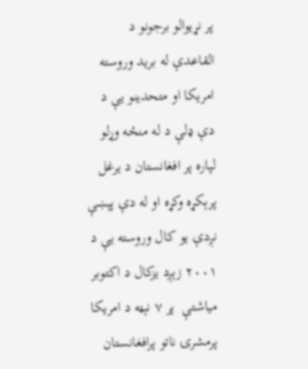پر نړیوالو برجونو د القاعدې له برید وروسته امریکا او متحدینو یې د دې ډلې د له منځه وړلو لپاره پر افغانستان د یرغل پرېکړه وکړه او له دې پېښې نږدې یو کال وروسته یې د ۲۰۰۱ زېږد یزکال د اکتوبر میاشتې  پر ۷ نېټه د امریکا پرمشرۍ ناتو پرافغانستان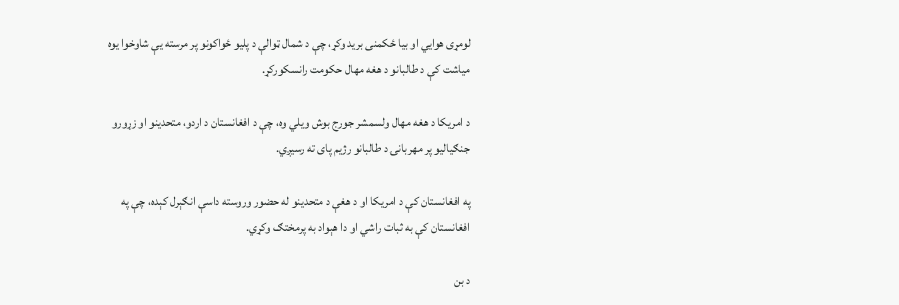لومړی هوايي او بیا ځکمنی برید وکړ، چې د شمال ټوالې د پليو ځواکونو پر مرسته یې شاوخوا یوه میاشت کې د طالبانو د هغه مهال حکومت رانسکورکړ.

د امریکا د هغه مهال ولسمشر جورج بوش ویلي وه، چې د افغانستان د اردو، متحدینو او زړورو جنګیالیو پر مهربانۍ د طالبانو رژیم پای ته رسیږي.

په افغانستان کې د امریکا او د هغې د متحدینو له حضور وروسته داسې انګېرل کېده، چې په افغانستان کې به ثبات راشي او دا هېواد به پرمختګ وکړي.

د بن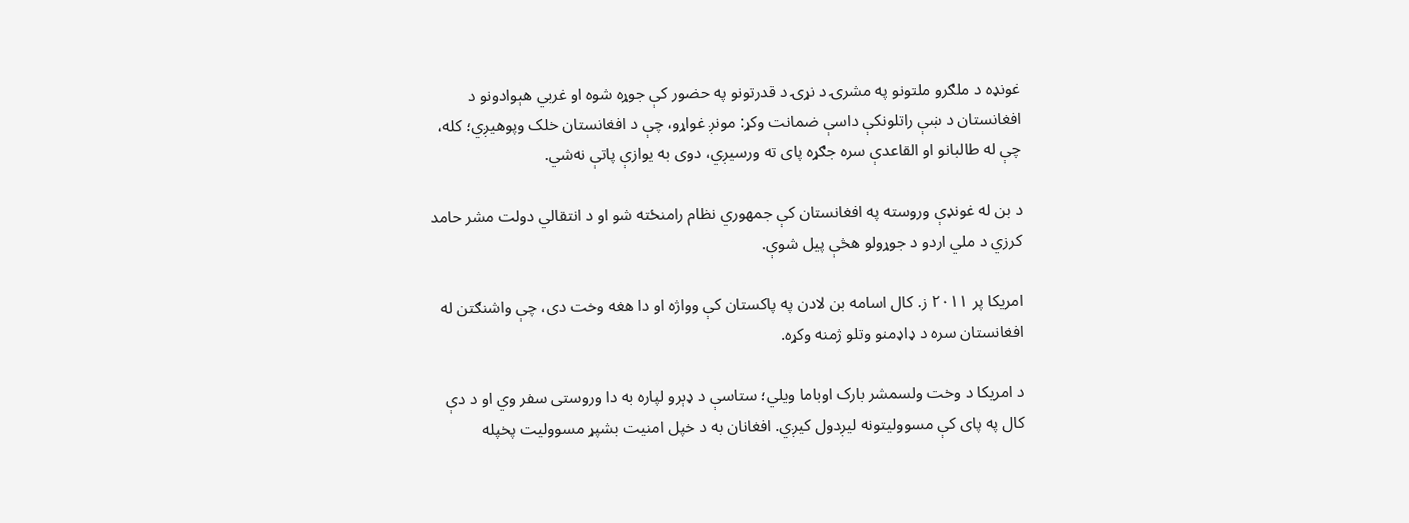غونډه د ملګرو ملتونو په مشرۍ د نړۍ د قدرتونو په حضور کې جوړه شوه او غربي هېوادونو د افغانستان د ښې راتلونکې داسې ضمانت وکړ: مونږ غواړو، چې د افغانستان خلک وپوهیږي؛ کله، چې له طالبانو او القاعدې سره جګړه پای ته ورسیږي، دوی به یوازې پاتې نه‌شي.

د بن له غونډې وروسته په افغانستان کې جمهوري نظام رامنځته شو او د انتقالي دولت مشر حامد کرزي د ملي اردو د جوړولو هڅې پیل شوې.

امریکا پر ۲۰۱۱ ز. کال اسامه بن لادن په پاکستان کې وواژه او دا هغه وخت دی، چې واشنګتن له افغانستان سره د ډاډمنو وتلو ژمنه وکړه.

د امریکا د وخت ولسمشر بارک اوباما ویلي؛ ستاسې د ډېرو لپاره به دا وروستی سفر وي او د دې کال په پای کې مسوولیتونه لیږدول کیږي. افغانان به د خپل امنیت بشپړ مسوولیت پخپله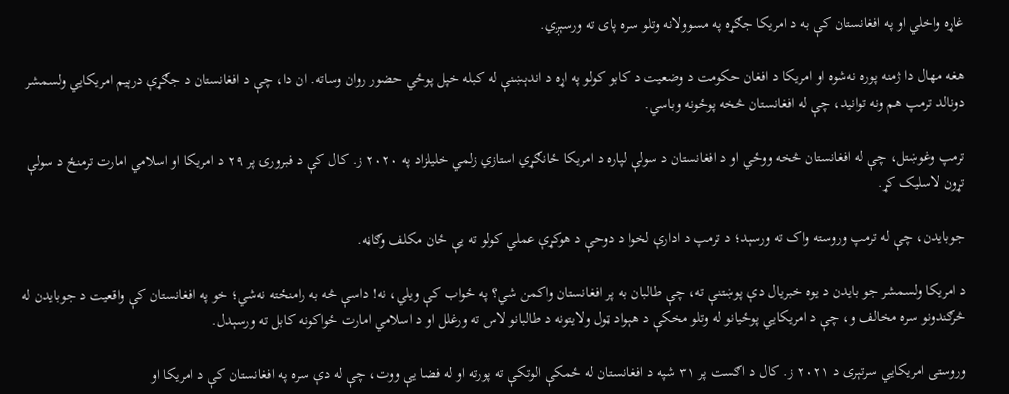غاړه واخلي او په افغانستان کې به د امریکا جګړه په مسوولانه وتلو سره پای ته ورسېږي.

هغه مهال دا ژمنه پوره نه‌شوه او امریکا د افغان حکومت د وضعیت د کابو کولو په اړه د اندېښنې له کبله خپل پوځي حضور روان وساته. ان دا، چې د افغانستان د جګړې درېیم امریکايي ولسمشر دونالد ترمپ هم ونه توانید، چې له افغانستان څخه پوځونه وباسي.

ترمپ وغوښتل، چې له افغانستان څخه ووځي او د افغانستان د سولې لپاره د امریکا ځانګړي استازي زلمي خلیلزاد په ۲۰۲۰ ز. کال کې د فبرورۍ پر ۲۹ د امریکا او اسلامي امارت ترمنځ د سولې تړون لاسلیک کړ.

جوبایدن، چې له ترمپ وروسته واک ته ورسېد؛ د ترمپ د ادارې لخوا د دوحې د هوکړې عملي کولو ته یې ځان مکلف وګاڼه.

د امریکا ولسمشر جو بایدن د یوه خبریال دې پوښتنې ته، چې طالبان به پر افغانستان واکمن شي؟ په ځواب کې ویلي، نه! داسې څه به رامنځته نه‌شي؛ خو په افغانستان کې واقعیت د جوبایدن له څرګندونو سره مخالف و، چې د امریکايي پوځیانو له وتلو مخکې د هېواد ټول ولایتونه د طالبانو لاس ته ورغلل او د اسلامي امارت ځواکونه کابل ته ورسېدل.

وروستی امریکايي سرتېری د ۲۰۲۱ ز. کال د اګست پر ۳۱ شپه د افغانستان له ځمکې الوتکې ته پورته او له فضا یې ووت، چې له دې سره په افغانستان کې د امریکا او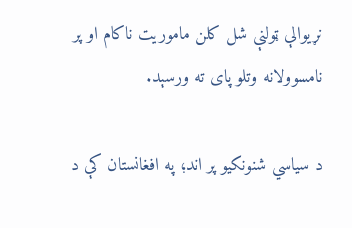نړیوالې ټولنې شل کلن ماموریت ناکام او پر نامسوولانه وتلو پای ته ورسېد.

د سیاسي شنونکیو پر اند؛ په افغانستان کې د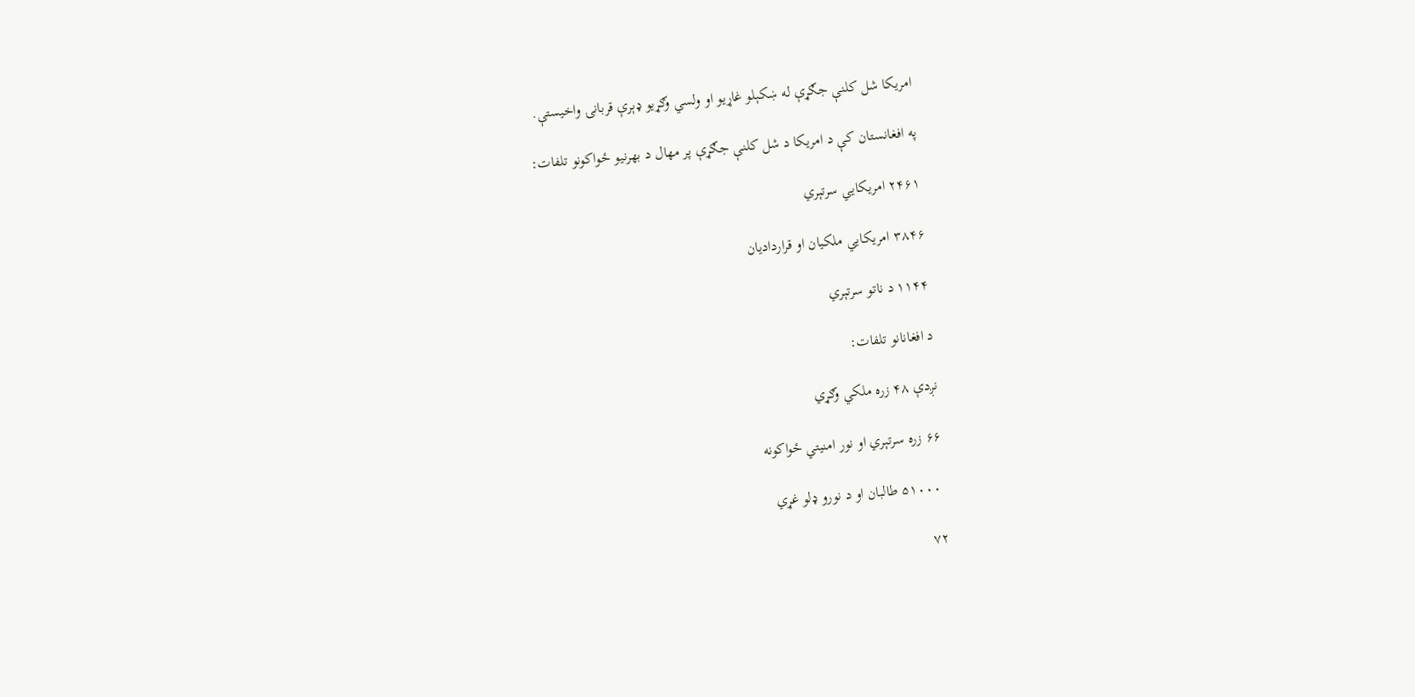امریکا شل کلنې جګړې له ښکېلو غاړیو او ولسي وګړیو ډېرې قربانۍ واخیستې.

په افغانستان کې د امریکا د شل کلنې جګړې پر مهال د بهرنیو ځواکونو تلفات:

۲۴۶۱ امریکايي سرتېري

۳۸۴۶ امریکایي ملکيان او قراردادیان

۱۱۴۴ د ناتو سرتېري

د افغانانو تلفات:

نږدې ۴۸ زره ملکي وګړي

۶۶ زره سرتېري او نور امنیتي ځواکونه

 ۵۱۰۰۰ طالبان او د نورو ډلو غړي

۷۲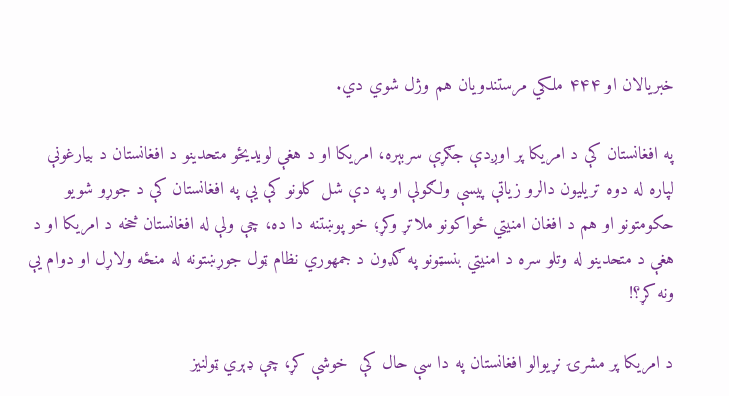خبریالان او ۴۴۴ ملکي مرستندویان هم وژل شوي دي.

په افغانستان کې د امریکا پر اوږدې جګړې سربېره، امریکا او د هغې لویدیځو متحدینو د افغانستان د بیارغونې لپاره له دوه تریلیون دالرو زیاتې پیسې ولګولې او په دې شل کلونو کې یې په افغانستان کې د جوړو شویو حکومتونو او هم د افغان امنیتي ځواکونو ملاتړ وکړ؛ خو پوښتنه دا ده، چې ولې له افغانستان څخه د امریکا او د هغې د متحدینو له وتلو سره د امنیتي بنسټونو په ګډون د جمهوري نظام ټول جوړښتونه له منځه ولاړل او دوام یې ونه کړ؟!

د امریکا پر مشرۍ نړیوالو افغانستان په دا سې حال کې  خوشې کړ، چې ډېري ټولنیز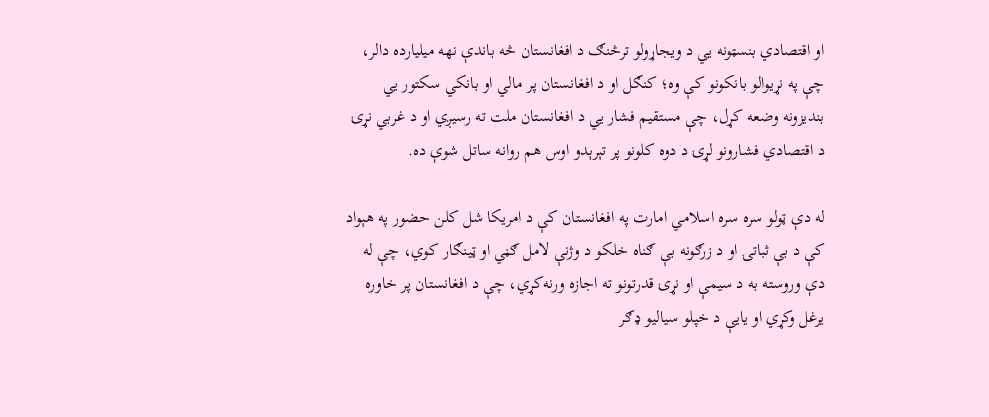او اقتصادي بنسټونه يي د ویجاړولو ترڅنګ د افغانستان څه باندې نهه میلیارده دالر، چې په نړیوالو بانکونو کې وه؛ کنګل او د افغانستان پر مالي او بانکي سکتور يي بندیزونه وضعه کړل، چې مستقیم فشار يي د افغانستان ملت ته رسیږي او د غربي نړۍ د اقتصادي فشارونو لړۍ د دوه کلونو پر تېرېدو اوس هم روانه ساتل شوې ده.

له دې ټولو سره سره اسلامي امارت په افغانستان کې د امریکا شل کلن حضور په هېواد کې د بې ثباتۍ او د زرګونه بې ګناه خلکو د وژنې لامل ګڼي او ټینګار کوي، چې له دې وروسته به د سیمې او نړۍ قدرتونو ته اجازه ورنه‌کړي، چې د افغانستان پر خاوره یرغل وکړي او یایې د خپلو سیالیو ډګر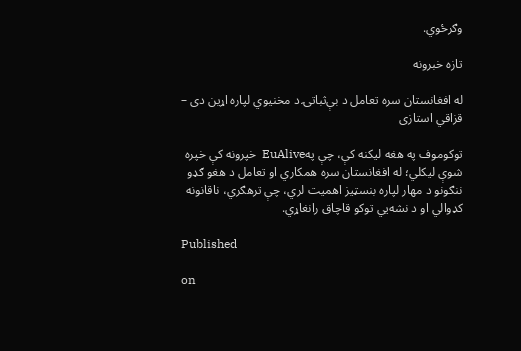وګرځوي.

تازه خبرونه

له افغانستان سره تعامل د بې‌ثباتۍ د مخنیوي لپاره اړین دی – قزاقي استازی

توکوموف په هغه لیکنه کې، چې پهEuAlive  خپرونه کې خپره شوې لیکلي؛ له افغانستان سره همکاري او تعامل د هغو ګډو ننګونو د مهار لپاره بنسټیز اهمیت لري، چې ترهګري، ناقانونه کډوالي او د نشه‌یي توکو قاچاق رانغاړي.

Published

on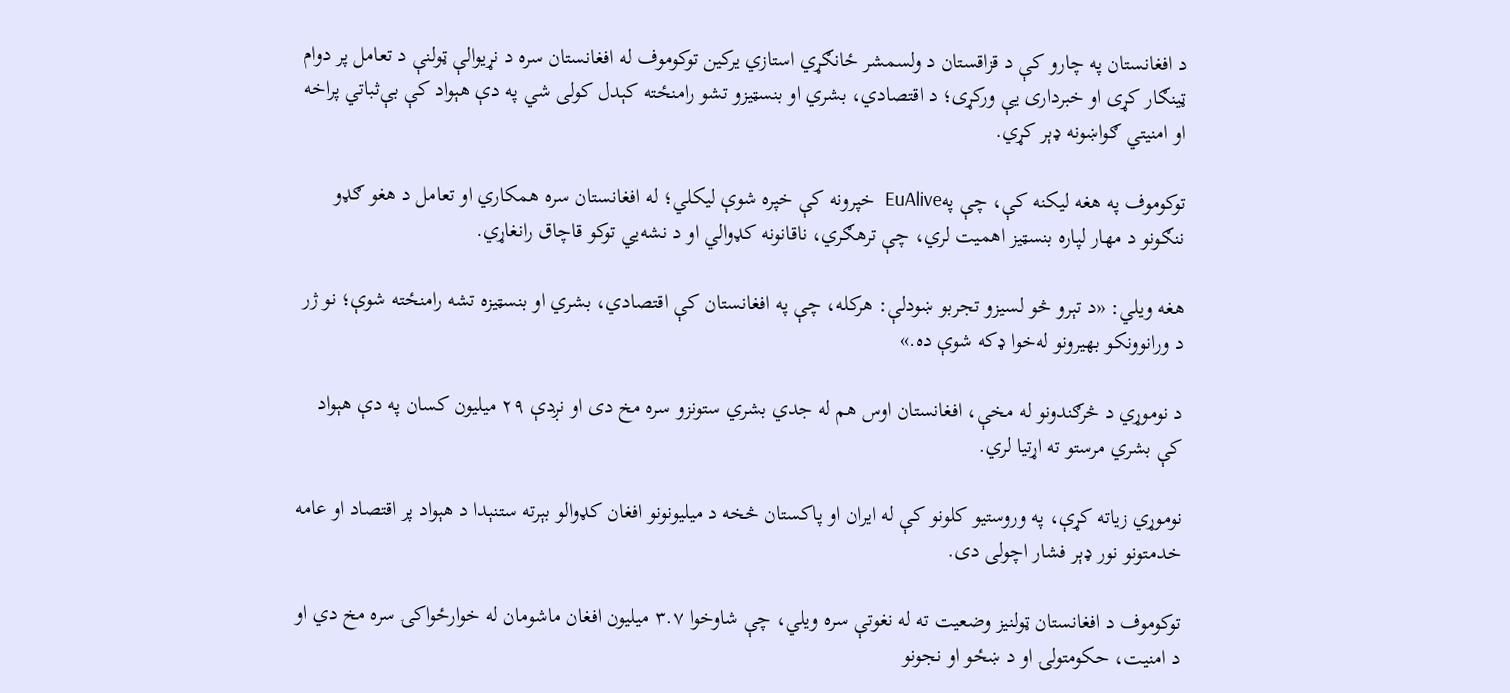د افغانستان په چارو کې د قزاقستان د ولسمشر ځانګړي استازي یرکین توکوموف له افغانستان سره د نړیوالې ټولنې د تعامل پر دوام ټینګار کړی او خبرداری یې ورکړی؛ د اقتصادي، بشري او بنسټیزو تشو رامنځته کېدل کولی شي په دې هېواد کې بې‌ثباتي پراخه او امنیتي ګواښونه ډېر کړي.

توکوموف په هغه لیکنه کې، چې پهEuAlive  خپرونه کې خپره شوې لیکلي؛ له افغانستان سره همکاري او تعامل د هغو ګډو ننګونو د مهار لپاره بنسټیز اهمیت لري، چې ترهګري، ناقانونه کډوالي او د نشه‌یي توکو قاچاق رانغاړي.

هغه ویلي: «د تېرو څو لسیزو تجربو ښودلې: هرکله، چې په افغانستان کې اقتصادي، بشري او بنسټیزه تشه رامنځته شوې؛ نو ژر د ورانوونکو بهیرونو له‌خوا ډکه شوې ده.»

د نوموړي د څرګندونو له مخې، افغانستان اوس هم له جدي بشري ستونزو سره مخ دی او نږدې ۲۹ میلیون کسان په دې هېواد کې بشري مرستو ته اړتیا لري.

نوموړي زیاته کړې، په وروستیو کلونو کې له ایران او پاکستان څخه د میلیونونو افغان کډوالو بېرته ستنېدا د هېواد پر اقتصاد او عامه خدمتونو نور ډېر فشار اچولی دی.

توکوموف د افغانستان ټولنیز وضعیت ته له نغوتې سره ویلي، چې شاوخوا ۳.۷ میلیون افغان ماشومان له خوارځواکۍ سره مخ دي او د امنیت، حکومتولۍ او د ښځو او نجونو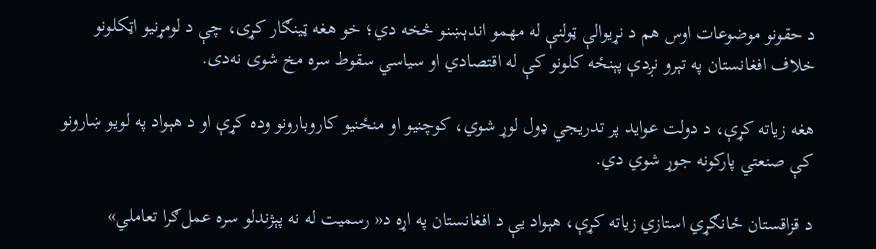د حقونو موضوعات اوس هم د نړیوالې ټولنې له مهمو اندېښنو څخه دي؛ خو هغه ټینګار کړی، چې د لومړنیو اټکلونو خلاف افغانستان په تېرو نږدې پېنځه کلونو کې له اقتصادي او سیاسي سقوط سره مخ شوی نه‌دی.

هغه زیاته کړې، د دولت عواید پر تدریجي ډول لوړ شوي، کوچنيو او منځنيو کاروبارونو وده کړې او د هېواد په لویو ښارونو کې صنعتي پارکونه جوړ شوي دي.

د قزاقستان ځانګړي استازي زیاته کړې، هېواد یې د افغانستان په اړه د« رسمیت له نه پېژندلو سره عمل‌ګرا تعاملي»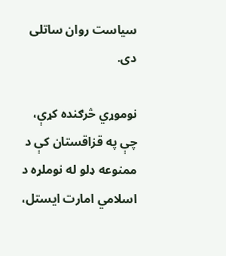سیاست روان ساتلی دی.

نوموړي څرګنده کړې، چې په قزاقستان کې د ممنوعه ډلو له نوملړه د اسلامي امارت ایستل،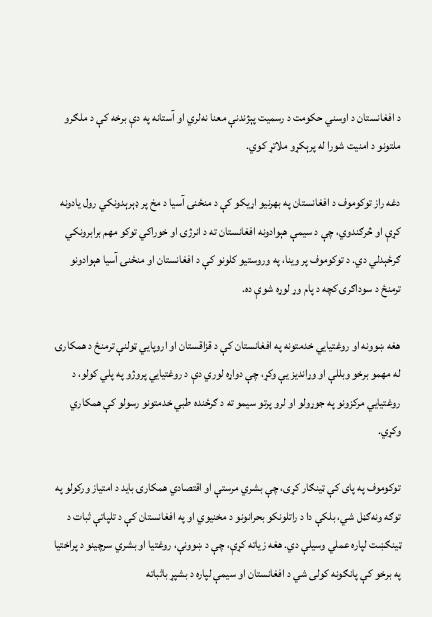د افغانستان د اوسني حکومت د رسمیت پېژندنې معنا نه‌لري او آستانه په دې برخه کې د ملګرو ملتونو د امنیت شورا له پرېکړو ملاتړ کوي.

دغه راز توکوموف د افغانستان په بهرنیو اړیکو کې د منځنۍ آسیا د مخ پر ډېرېدونکي رول یادونه کړې او څرګندوي، چې د سیمې هېوادونه افغانستان ته د انرژۍ او خوراکي توکو مهم برابرونکي ګرځېدلي دي. د توکوموف پر وینا، په وروستیو کلونو کې د افغانستان او منځنۍ آسیا هېوادونو ترمنځ د سوداګرۍ کچه د پام وړ لوړه شوې ده.

هغه ښوونه او روغتیايي خدمتونه په افغانستان کې د قزاقستان او اروپايي ټولنې ترمنځ د همکارۍ له مهمو برخو وبللې او وړاندیز یې وکړ، چې دواړه لوري دې د روغتیايي پروژو په پلي کولو، د روغتیايي مرکزونو په جوړولو او لرو پرتو سیمو ته د ګرځنده طبي خدمتونو رسولو کې همکاري وکړي.

توکوموف په پای کې ټینګار کړی، چې بشري مرستې او اقتصادي همکارۍ باید د امتیاز ورکولو په توګه ونه‌ګڼل شي، بلکې دا د راتلونکو بحرانونو د مخنیوي او په افغانستان کې د تلپاتې ثبات د ټینګښت لپاره عملي وسیلې دي. هغه زیاته کړې، چې د ښوونې، روغتیا او بشري سرچینو د پراختیا په برخو کې پانګونه کولی شي د افغانستان او سیمې لپاره د بشپړ باثباته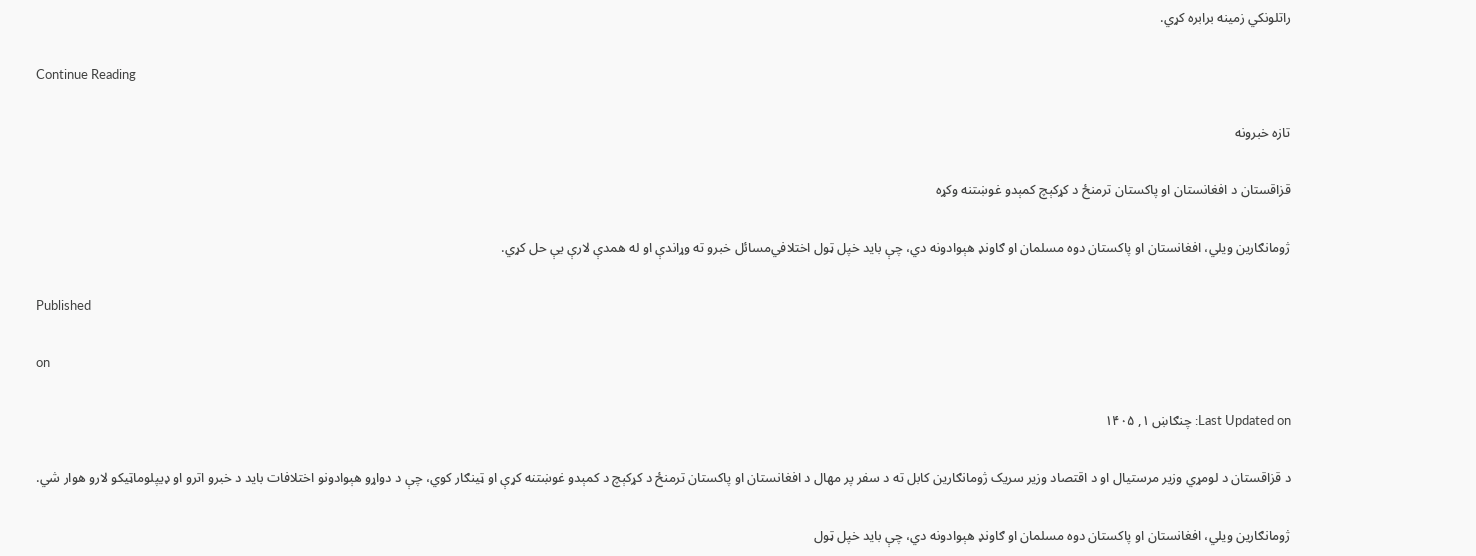راتلونکي زمینه برابره کړي.

Continue Reading

تازه خبرونه

قزاقستان د افغانستان او پاکستان ترمنځ د کړکېچ کمېدو غوښتنه وکړه

ژومانګارین ویلي، افغانستان او پاکستان دوه مسلمان او ګاونډ هېوادونه دي، چې باید خپل ټول اختلافي‌مسائل خبرو ته وړاندې او له همدې لارې یې حل کړي.

Published

on

Last Updated on: چنګاښ ۱, ۱۴۰۵

د قزاقستان د لومړي وزیر مرستیال او د اقتصاد وزیر سریک ژومانګارین کابل ته د سفر پر مهال د افغانستان او پاکستان ترمنځ د کړکېچ د کمېدو غوښتنه کړې او ټینګار کوي، چې د دواړو هېوادونو اختلافات باید د خبرو اترو او ډیپلوماټیکو لارو هوار شي.

ژومانګارین ویلي، افغانستان او پاکستان دوه مسلمان او ګاونډ هېوادونه دي، چې باید خپل ټول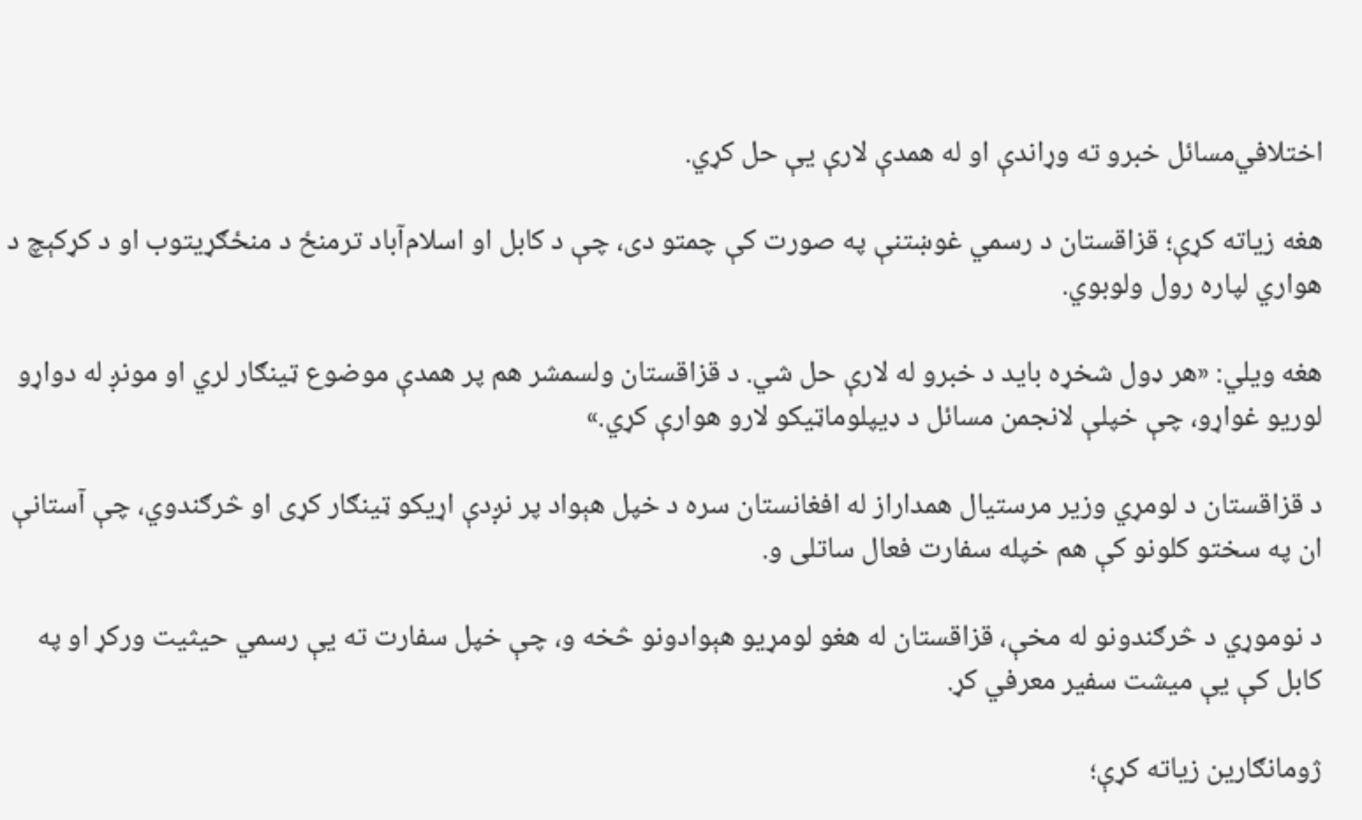اختلافي‌مسائل خبرو ته وړاندې او له همدې لارې یې حل کړي.

هغه زیاته کړې؛ قزاقستان د رسمي غوښتنې په صورت کې چمتو دی، چې د کابل او اسلام‌آباد ترمنځ د منځګړیتوب او د کړکېچ د هواري لپاره رول ولوبوي.

هغه ویلي: «هر ډول شخړه باید د خبرو له لارې حل شي. د قزاقستان ولسمشر هم پر همدې موضوع ټینګار لري او مونږ له دواړو لوریو غواړو، چې خپلې لانجمن مسائل د ډیپلوماټیکو لارو هوارې کړي.»

د قزاقستان د لومړي وزیر مرستیال همداراز له افغانستان سره د خپل هېواد پر نږدې اړیکو ټینګار کړی او څرګندوي، چې آستانې ان په سختو کلونو کې هم خپله سفارت فعال ساتلی و.

د نوموړي د څرګندونو له مخې، قزاقستان له هغو لومړیو هېوادونو څخه و، چې خپل سفارت ته یې رسمي حیثیت ورکړ او په کابل کې یې میشت سفیر معرفي کړ.

ژومانګارین زیاته کړې؛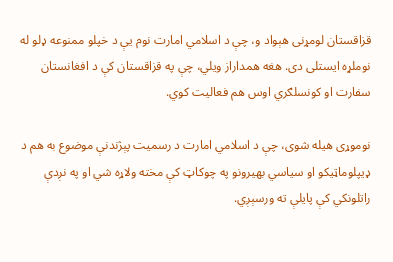قزاقستان لومړنی هېواد و، چې د اسلامي امارت نوم یې د خپلو ممنوعه ډلو له نوملړه ایستلی دی. هغه همداراز ویلي، چې په قزاقستان کې د افغانستان سفارت او کونسلګري اوس هم فعالیت کوي.

نوموړی هیله شوی، چې د اسلامي امارت د رسمیت پېژندنې موضوع به هم د ډیپلوماټیکو او سیاسي بهیرونو په چوکاټ کې مخته ولاړه شي او په نږدې راتلونکي کې پایلې ته ورسېږي.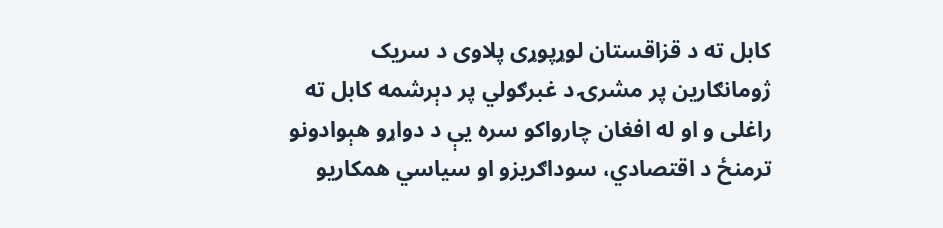کابل ته د قزاقستان لوړپوړی پلاوی د سریک ژومانګارین پر مشرۍ د غبرګولي پر دېرشمه کابل ته راغلی و او له افغان چارواکو سره یې د دواړو هېوادونو ترمنځ د اقتصادي، سوداګریزو او سیاسي همکاریو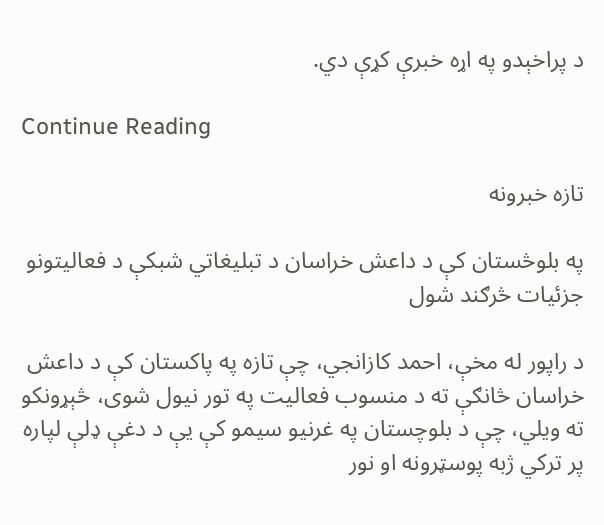د پراخېدو په اړه خبرې کړې دي.

Continue Reading

تازه خبرونه

په بلوڅستان کې د داعش خراسان د تبلیغاتي شبکې د فعالیتونو جزئیات څرګند شول

د راپور له مخې، احمد کازانجي، چې تازه په پاکستان کې د داعش خراسان څانګې ته د منسوب فعالیت په تور نیول شوی، څېړونکو ته ویلي، چې د بلوچستان په غرنیو سیمو کې یې د دغې ډلې لپاره پر ترکي ژبه پوسټرونه او نور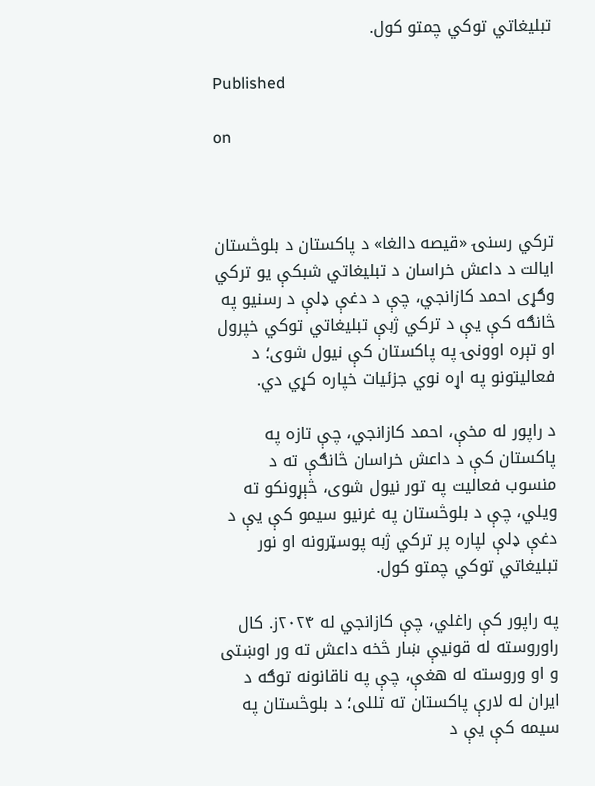تبلیغاتي توکي چمتو کول.

Published

on



ترکي رسنۍ «قیصه دالغا» د پاکستان د بلوڅستان ایالت د داعش خراسان د تبلیغاتي شبکې یو ترکي وګړی احمد کازانجي، چې د دغې ډلې د رسنیو په څانګه کې یې د ترکي ژبې تبلیغاتي توکي خپرول او تېره اوونۍ په پاکستان کې نیول شوی؛ د فعالیتونو په اړه نوي جزئیات خپاره کړي دي.

د راپور له مخې، احمد کازانجي، چې تازه په پاکستان کې د داعش خراسان څانګې ته د منسوب فعالیت په تور نیول شوی، څېړونکو ته ویلي، چې د بلوڅستان په غرنیو سیمو کې یې د دغې ډلې لپاره پر ترکي ژبه پوسټرونه او نور تبلیغاتي توکي چمتو کول.

په راپور کې راغلي، چې کازانجي له ۲۰۲۴ز. کال راوروسته له قونیې ښار څخه داعش ته ور اوښتی و او وروسته له هغې، چې په ناقانونه توګه د ایران له لارې پاکستان ته تللی؛ د بلوڅستان په سیمه کې یې د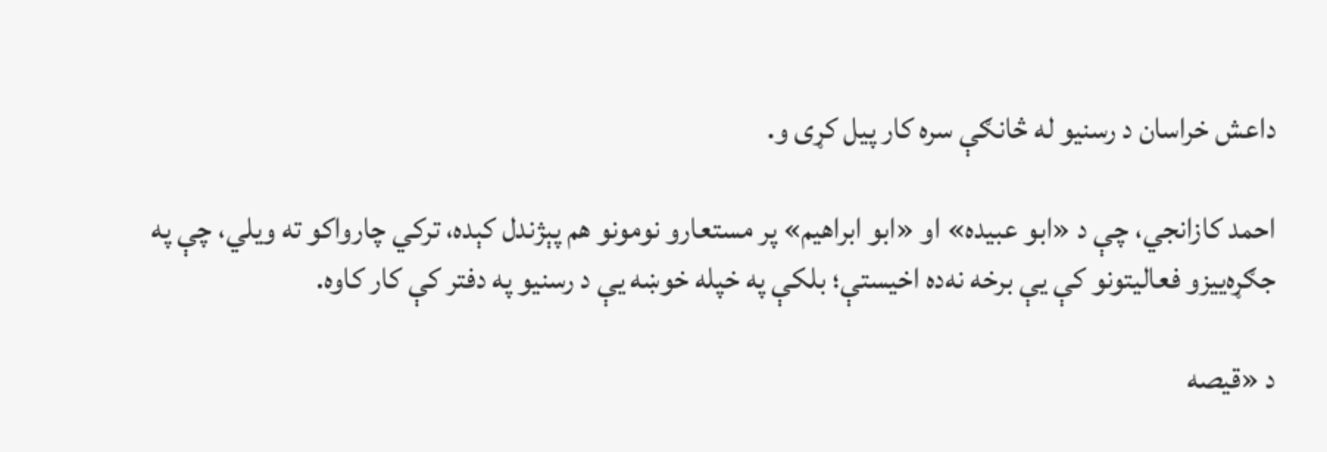داعش خراسان د رسنیو له څانګې سره کار پیل کړی و.

احمد کازانجي، چې د «ابو عبیده» او «ابو ابراهیم» پر مستعارو نومونو هم پېژندل کېده، ترکي چارواکو ته ویلي، چې په جګړه‌ییزو فعالیتونو کې یې برخه نه‌ده اخیستې؛ بلکې په خپله خوښه یې د رسنیو په دفتر کې کار کاوه.

د «قیصه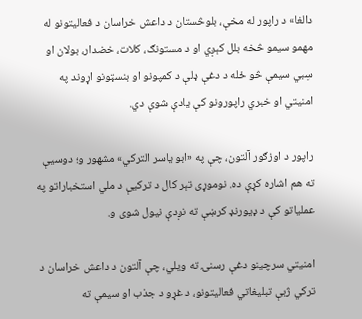دالغا» د راپور له مخې، بلوڅستان د داعش خراسان د فعالیتونو له مهمو سیمو څخه بلل کېږي او د مستونګ، کلات، خضدار، بولان او سِبي سیمې څو ځله د دغې ډلې د کمپونو او بنسټونو اړوند په امنیتي او خبري راپورونو کې یادې شوې دي.

راپور د اوزګور آلتون، چې په «ابو یاسر الترکي» مشهور و؛ دوسیې ته هم اشاره کړې ده. نوموړی تېر کال د ترکیې د ملي استخباراتو په عملیاتو کې د ډیورنډ کرښې ته نږدې نیول شوی و.

امنیتي سرچینو دغې رسنۍ ته ویلي، چې آلتون د داعش خراسان د ترکي ژبې تبلیغاتي فعالیتونو، د غړو د جذب او سیمې ته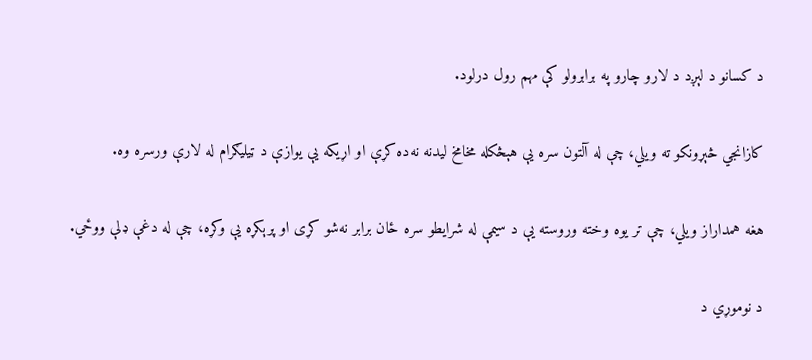د کسانو د لېږد د لارو چارو په برابرولو کې مهم رول درلود.

کازانجي څېړونکو ته ویلي، چې له آلتون سره یې هېڅکله مخامخ لیدنه نه‌ده کړې او اړیکه یې یوازې د ټیلیګرام له لارې ورسره وه.

هغه همداراز ویلي، چې تر یوه وخته وروسته یې د سیمې له شرایطو سره ځان برابر نه‌شو کړی او پرېکړه یې وکړه، چې له دغې ډلې ووځي.

د نوموړي د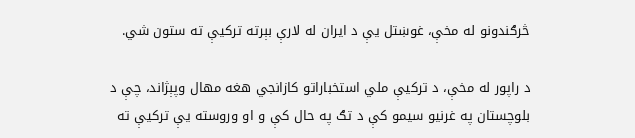څرګندونو له مخې، غوښتل یې د ایران له لارې بېرته ترکیې ته ستون شي.

د راپور له مخې، د ترکیې ملي استخباراتو کازانجي هغه مهال وپېژاند، چې د بلوچستان په غرنیو سیمو کې د تګ په حال کې و او وروسته یې ترکیې ته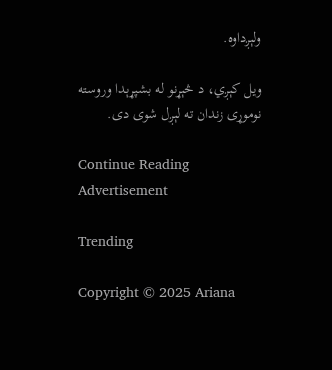ولېږداوه.

ویل کېږي، د څېړنو له بشپړېدا وروسته نوموړی زندان ته لېږل شوی دی.

Continue Reading
Advertisement

Trending

Copyright © 2025 Ariana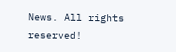News. All rights reserved!